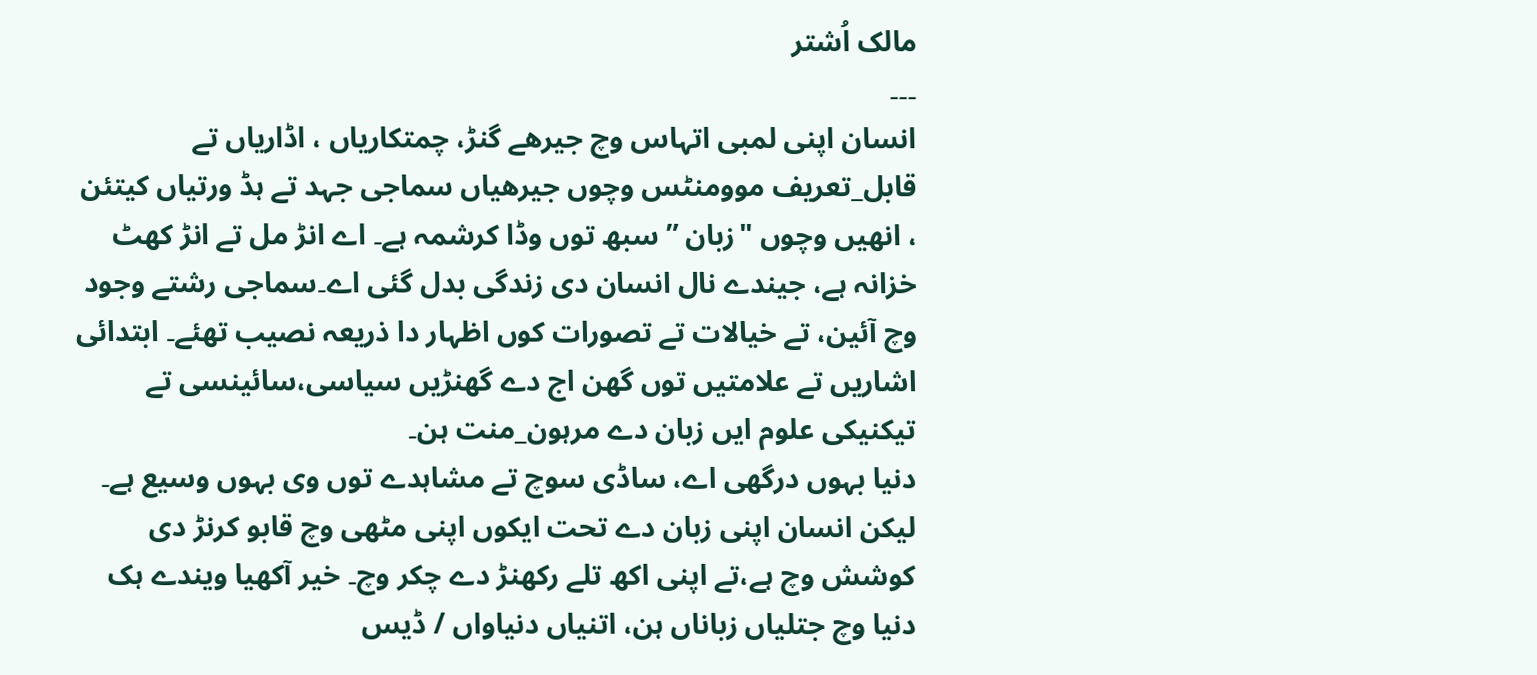مالک اُشتر
۔۔۔
انسان اپنی لمبی اتہاس وچ جیرھے گنڑ، چمتکاریاں ، اڈاریاں تے قابل_تعریف موومنٹس وچوں جیرھیاں سماجی جہد تے ہڈ ورتیاں کیتئن ، انھیں وچوں "زبان ” سبھ توں وڈا کرشمہ ہے۔ اے انڑ مل تے انڑ کھٹ خزانہ ہے، جیندے نال انسان دی زندگی بدل گئی اے۔سماجی رشتے وجود وچ آئین، تے خیالات تے تصورات کوں اظہار دا ذریعہ نصیب تھئے۔ ابتدائی اشاریں تے علامتیں توں گھن اج دے گھنڑیں سیاسی،سائینسی تے تیکنیکی علوم ایں زبان دے مرہون_منت ہن۔
دنیا بہوں درگھی اے، ساڈی سوچ تے مشاہدے توں وی بہوں وسیع ہے۔ لیکن انسان اپنی زبان دے تحت ایکوں اپنی مٹھی وچ قابو کرنڑ دی کوشش وچ ہے،تے اپنی اکھ تلے رکھنڑ دے چکر وچ۔ خیر آکھیا ویندے ہک دنیا وچ جتلیاں زباناں ہن، اتنیاں دنیاواں / ڈیس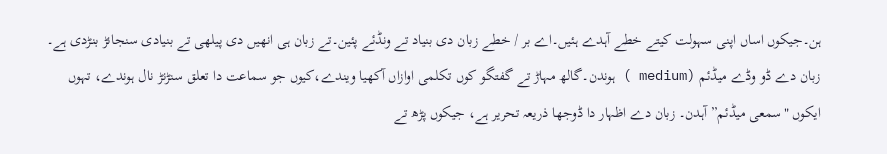ہن۔جیکوں اساں اپنی سہولت کیتے خطے آہدے ہئیں۔اے بر / خطے زبان دی بنیاد تے ونڈئے پئین۔تے زبان ہی انھیں دی پیلھی تے بنیادی سنجانڑ بنڑدی ہے۔
زبان دے ڈو وڈے میڈئم (medium ) ہوندن۔گالھ مہاڑ تے گفتگو کوں تکلمی اوازاں آکھیا ویندے،کیوں جو سماعت دا تعلق سنڑنڑ نال ہوندے، تہوں ایکوں "سمعی میڈئم” آہدن۔ زبان دے اظہار دا ڈوجھا ذریعہ تحریر ہے، جیکوں پڑھ تے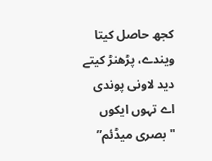کجھ حاصل کیتا ویندے، پڑھنڑ کیتے دید لاونی پوندی اے تہوں ایکوں "بصری میڈئم”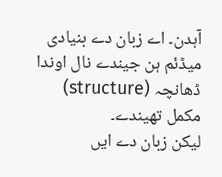آہدن۔ اے زبان دے بنیادی میڈئم ہن جیندے نال اوندا ڈھانچہ (structure) مکمل تھیندے۔
لیکن زبان دے ایں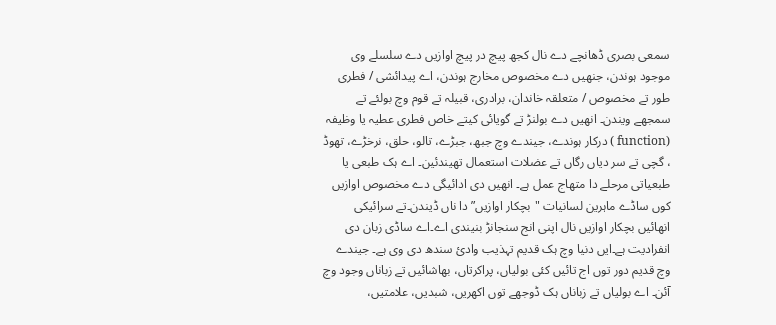سمعی بصری ڈھانچے دے نال کجھ پیچ در پیچ اوازیں دے سلسلے وی موجود ہوندن، جنھیں دے مخصوص مخارج ہوندن، اے پیدائشی / فطری طور تے مخصوص / متعلقہ خاندان، برادری، قبیلہ تے قوم وچ بولئے تے سمجھے ویندن۔ انھیں دے بولنڑ تے گویائی کیتے خاص فطری عطیہ یا وظیفہ (function ) درکار ہوندے، جیندے وچ جبھ، جبڑے، تالو، حلق، نرخڑے، تھوڈ ، گچی تے سر دیاں رگاں تے عضلات استعمال تھیندئین۔ اے ہک طبعی یا طبعیاتی مرحلے دا متھاج عمل ہے۔ انھیں دی ادائیگی دے مخصوص اوازیں کوں ساڈے ماہرین لسانیات "بچکار اوازیں” دا ناں ڈیندن۔تے سرائیکی انھائیں بچکار اوازیں نال اپنی انج سنجانڑ بنیندی اے۔اے ساڈی زبان دی انفرادیت ہے۔ایں دنیا وچ ہک قدیم تہذیب وادئ سندھ دی وی ہے۔ جیندے وچ قدیم دور توں اج تائیں کئی بولیاں، پراکرتاں، بھاشائیں تے زباناں وجود وچ آئن۔ اے بولیاں تے زباناں ہک ڈوجھے توں اکھریں، شبدیں، علامتیں،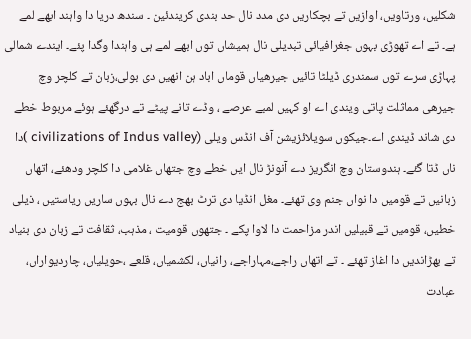شکلیں، ورتاویں، اوازیں تے بچکاریں دی مدد نال حد بندی کریندئین ۔ سندھ دریا دا واہند ابھے لمے ہے۔ تے اے تھوڑی بہوں جغرافیائی تبدیلی نال ہمیشاں توں ابھے لمے ہی واہندا وگدا پئے۔ ایندے شمالی پہاڑی سرے توں سمندری ڈیلٹا تائیں جیرھیاں قوماں اباد ہن انھیں دی بولی،زبان تے کلچر وچ جیرھی مماثلت پاتی ویندی اے او کہیں لمبے عرصے ، وڈے تانے پیٹے تے درگھئے ہوئے مربوط خطے دی شاند ڈیندی اے۔جیکوں سویلائزیشن آف انڈس ویلی (civilizations of Indus valley )دا ناں ڈتا گئے۔ ہندوستان وچ انگریز دے آنونڑ نال ایں خطے وچ جتھاں غلامی دا کلچر ودھئے، اتھاں زبانیں تے قومیں دا نواں جنم وی تھئے۔ مغل انڈیا دی ترٹ بھج دے نال بہوں ساریں ریاستیں ، ذیلی خطیں، قومیں تے قبیلیں اندر مزاحمت دا لاوا پکے ۔ جتھوں قومیت ، مذہب، ثقافت تے زبان دی بنیاد تے بھڑاندیں دا اغاز تھئے ۔ تے اتھاں راجے،مہاراجے، رانیاں، لکشمیاں، قلعے ،حویلیاں، چاردیواراں، عبادت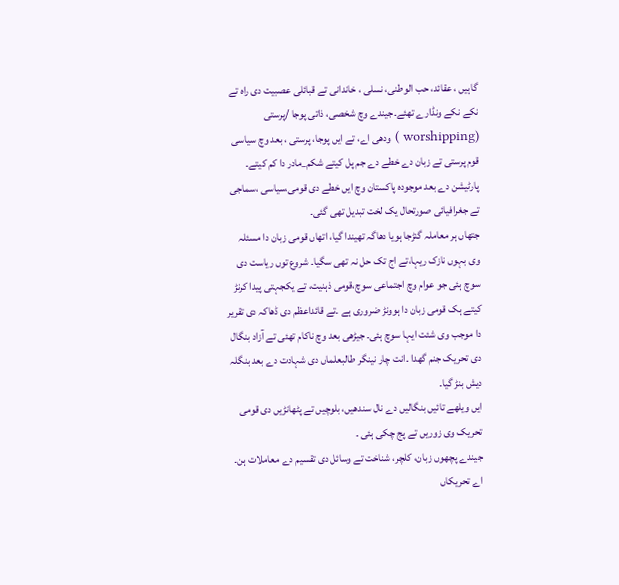گاہیں ، عقائد، حب الوطنی، نسلی ، خاندانی تے قبائلی عصبیت دی راہ تے نکے نکے ونڈارے تھئے۔جیندے وچ شخصی، ذاتی پوجا /پرستی (worshipping ) ودھی اے، تے ایں پوجا، پرستی ، بعد وچ سیاسی قوم پرستی تے زبان دے خطے دے جم پل کیتے شکم_مادر دا کم کیتے۔
پارٹیشن دے بعد موجودہ پاکستان وچ ایں خطے دی قومی،سیاسی ،سماجی تے جغرافیائی صورتحال یک لخت تبدیل تھی گئی۔
جتھاں ہر معاملہ گنڑجا ہویا دھاگہ تھیندا گیا، اتھاں قومی زبان دا مسئلہ وی بہوں نازک ریہا،تے اج تک حل نہ تھی سگیا۔ شروع توں ریاست دی سوچ ہئی جو عوام وچ اجتماعی سوچ،قومی ذہنیت، تے یکجہتی پیدا کرنڑ کیتے ہک قومی زبان دا ہوونڑ ضروری ہے ۔تے قائداعظم دی ڈھاکہ دی تقریر دا موجب وی شئت ایہا سوچ ہئی۔ جیڑھی بعد وچ ناکام تھئی تے آزاد بنگال دی تحریک جنم گھدا ۔انت چار نینگر طالبعلماں دی شہادت دے بعد بنگلہ دیش بنڑ گیا۔
ایں ویلھے تائیں بنگالیں دے نال سندھیں، بلوچیں تے پٹھانڑیں دی قومی تحریک وی زوریں تے پج چکی ہئی ۔
جیندے پچھوں زبان، کلچر، شناخت تے وسائل دی تقسیم دے معاملات ہن۔ اے تحریکاں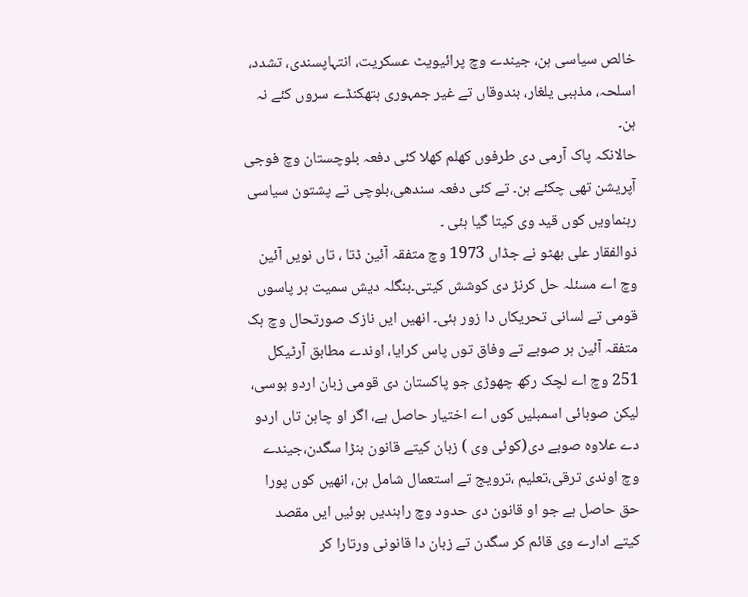خالص سیاسی ہن، جیندے وچ پرائیویٹ عسکریت، انتہاپسندی، تشدد، اسلحہ، مذہبی یلغار، بندوقاں تے غیر جمہوری ہتھکنڈے سروں کئے نہ ہن۔
حالانکہ پاک آرمی دی طرفوں کھلم کھلا کئی دفعہ بلوچستان وچ فوجی آپریشن تھی چکئے ہن۔ تے کئی دفعہ سندھی،بلوچی تے پشتون سیاسی رہنماویں کوں قید وی کیتا گیا ہئی ۔
ذوالفقار علی بھٹو نے جڈاں 1973 وچ متفقہ آئین ڈتا ، تاں نویں آئین وچ اے مسئلہ حل کرنڑ دی کوشش کیتی۔بنگلہ دیش سمیت ہر پاسوں قومی تے لسانی تحریکاں دا زور ہئی۔ انھیں ایں نازک صورتحال وچ ہک متفقہ آئین ہر صوبے تے وفاق توں پاس کرایا، اوندے مطابق آرٹیکل 251 وچ اے لچک رکھ چھوڑی جو پاکستان دی قومی زبان اردو ہوسی، لیکن صوبائی اسمبلیں کوں اے اختیار حاصل ہے، اگر او چاہن تاں اردو دے علاوہ صوبے دی(کوئی وی ) زبان کیتے قانون بنڑا سگدن،جیندے وچ اوندی ترقی،تعلیم ،ترویج تے استعمال شامل ہن، انھیں کوں پورا حق حاصل ہے جو او قانون دی حدود وچ راہندیں ہوئیں ایں مقصد کیتے ادارے وی قائم کر سگدن تے زبان دا قانونی ورتارا کر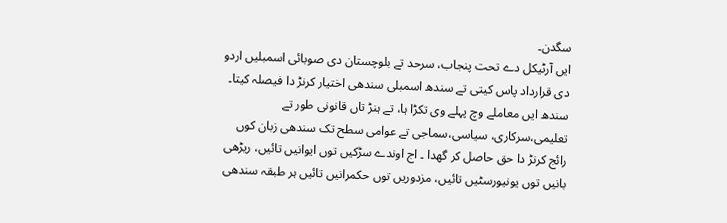سگدن۔
ایں آرٹیکل دے تحت پنجاب، سرحد تے بلوچستان دی صوبائی اسمبلیں اردو دی قرارداد پاس کیتی تے سندھ اسمبلی سندھی اختیار کرنڑ دا فیصلہ کیتا۔ سندھ ایں معاملے وچ پہلے وی تکڑا ہا، تے ہنڑ تاں قانونی طور تے تعلیمی،سرکاری، سیاسی،سماجی تے عوامی سطح تک سندھی زبان کوں رائج کرنڑ دا حق حاصل کر گھدا ۔ اج اوندے سڑکیں توں ایوانیں تائیں، ریڑھی بانیں توں یونیورسٹیں تائیں، مزدوریں توں حکمرانیں تائیں ہر طبقہ سندھی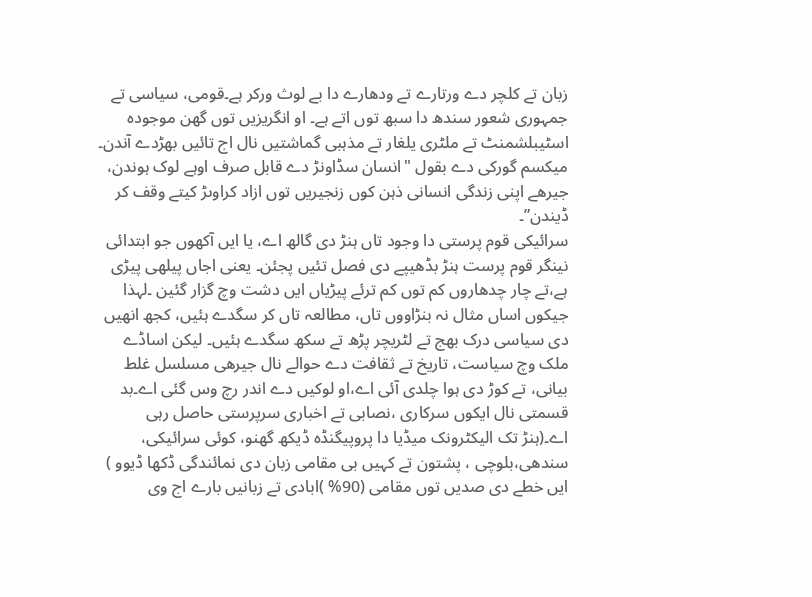زبان تے کلچر دے ورتارے تے ودھارے دا بے لوث ورکر ہے۔قومی، سیاسی تے جمہوری شعور سندھ دا سبھ توں اتے ہے۔ او انگریزیں توں گھن موجودہ اسٹیبلشمنٹ تے ملٹری یلغار تے مذہبی گماشتیں نال اج تائیں بھڑدے آندن۔
میکسم گورکی دے بقول "انسان سڈاونڑ دے قابل صرف اوہے لوک ہوندن، جیرھے اپنی زندگی انسانی ذہن کوں زنجیریں توں ازاد کراوںڑ کیتے وقف کر ڈیندن”۔
سرائیکی قوم پرستی دا وجود تاں ہنڑ دی گالھ اے، یا ایں آکھوں جو ابتدائی نینگر قوم پرست ہنڑ بڈھیپے دی فصل تئیں پجئن۔ یعنی اجاں پیلھی پیڑی ہے،تے چار چدھاروں کم توں کم ترئے پیڑیاں ایں دشت وچ گزار گئین ۔لہذا جیکوں اساں مثال نہ بنڑاووں تاں، مطالعہ تاں کر سگدے ہئیں، کجھ انھیں دی سیاسی درک بھج تے لٹریچر پڑھ تے سکھ سگدے ہئیں۔ لیکن اساڈے ملک وچ سیاست، تاریخ تے ثقافت دے حوالے نال جیرھی مسلسل غلط بیانی، تے کوڑ دی ہوا چلدی آئی اے،او لوکیں دے اندر رچ وس گئی اے۔بد قسمتی نال ایکوں سرکاری ،نصابی تے اخباری سرپرستی حاصل رہی اے۔(ہنڑ تک الیکٹرونک میڈیا دا پروپیگنڈہ ڈیکھ گھنو، کوئی سرائیکی، سندھی،بلوچی ، پشتون تے کہیں بی مقامی زبان دی نمائندگی ڈکھا ڈیوو )
ایں خطے دی صدیں توں مقامی (90% )ابادی تے زبانیں بارے اج وی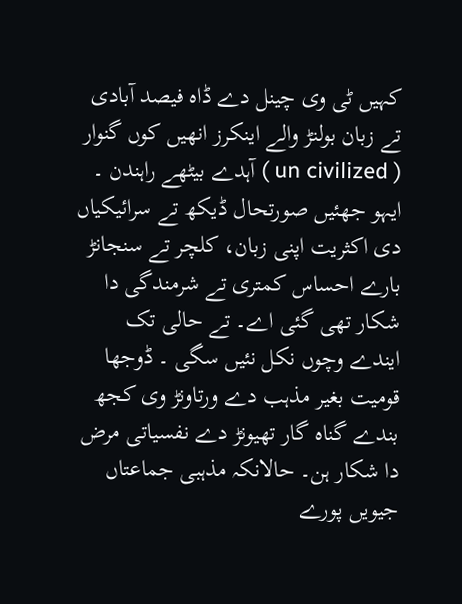کہیں ٹی وی چینل دے ڈاہ فیصد آبادی تے زبان بولنڑ والے اینکرز انھیں کوں گنوار ( un civilized ) آہدے بیٹھے راہندن ۔
ایہو جھئیں صورتحال ڈیکھ تے سرائیکیاں دی اکثریت اپنی زبان، کلچر تے سنجانڑ بارے احساس کمتری تے شرمندگی دا شکار تھی گئی اے۔ تے حالی تک ایندے وچوں نکل نئیں سگی ۔ ڈوجھا قومیت بغیر مذہب دے ورتاونڑ وی کجھ بندے گناہ گار تھیونڑ دے نفسیاتی مرض دا شکار ہن۔ حالانکہ مذہبی جماعتاں جیویں پورے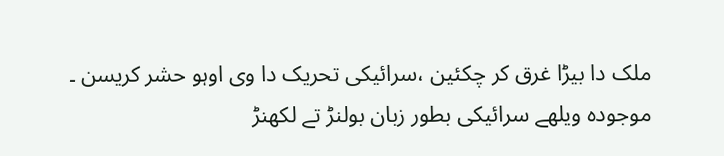ملک دا بیڑا غرق کر چکئین ،سرائیکی تحریک دا وی اوہو حشر کریسن ۔
موجودہ ویلھے سرائیکی بطور زبان بولنڑ تے لکھنڑ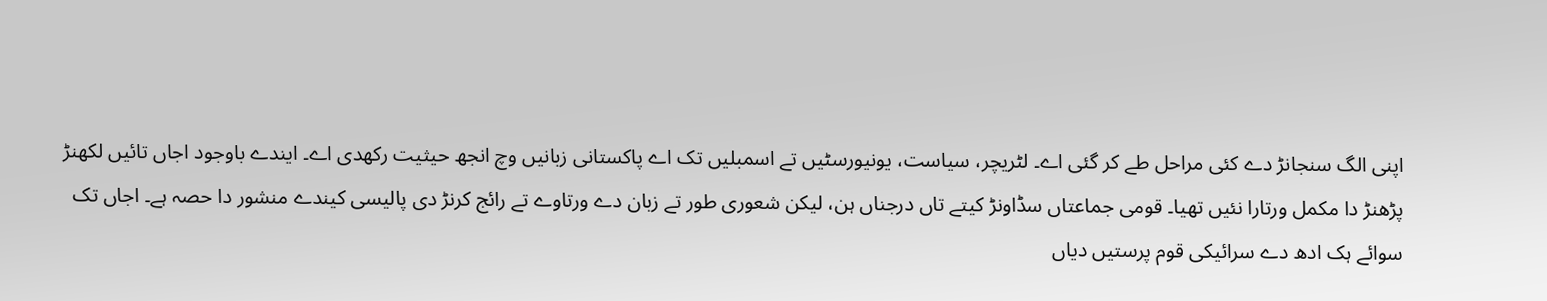اپنی الگ سنجانڑ دے کئی مراحل طے کر گئی اے۔ لٹریچر، سیاست، یونیورسٹیں تے اسمبلیں تک اے پاکستانی زبانیں وچ انجھ حیثیت رکھدی اے۔ ایندے باوجود اجاں تائیں لکھنڑ پڑھنڑ دا مکمل ورتارا نئیں تھیا۔ قومی جماعتاں سڈاونڑ کیتے تاں درجناں ہن، لیکن شعوری طور تے زبان دے ورتاوے تے رائج کرنڑ دی پالیسی کیندے منشور دا حصہ ہے۔ اجاں تک سوائے ہک ادھ دے سرائیکی قوم پرستیں دیاں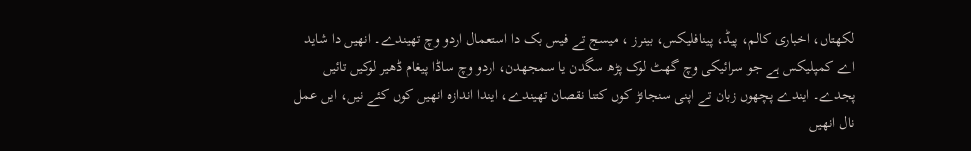لکھتاں، اخباری کالم، پیڈ، پینافلیکس، بینرز ، میسج تے فیس بک دا استعمال اردو وچ تھیندے۔ انھیں دا شاید اے کمپلیکس ہے جو سرائیکی وچ گھٹ لوک پڑھ سگدن یا سمجھدن، اردو وچ ساڈا پیغام ڈھیر لوکیں تائیں پجدے۔ ایندے پچھوں زبان تے اپنی سنجانڑ کوں کتنا نقصان تھیندے، ایندا اندازہ انھیں کوں کئے نیں، ایں عمل نال انھیں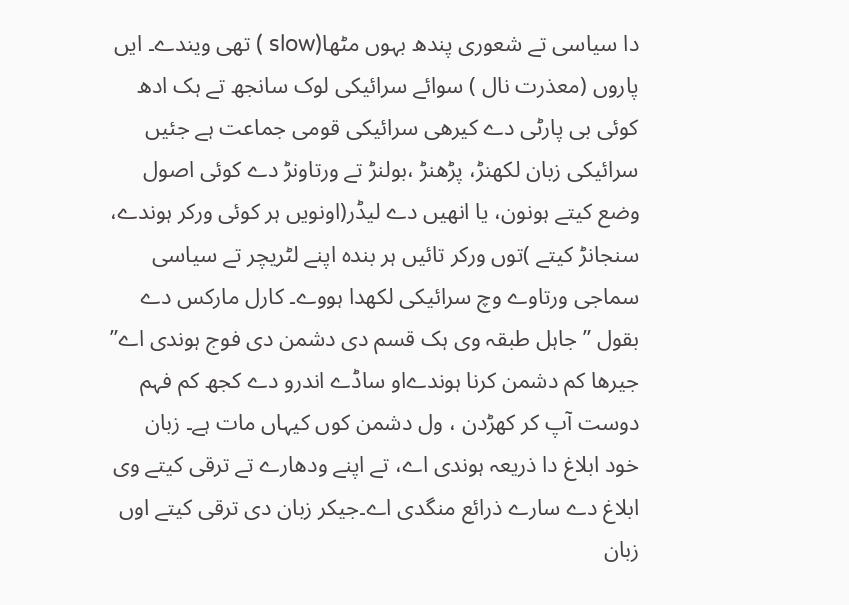دا سیاسی تے شعوری پندھ بہوں مٹھا(slow ) تھی ویندے۔ ایں پاروں (معذرت نال ) سوائے سرائیکی لوک سانجھ تے ہک ادھ کوئی بی پارٹی دے کیرھی سرائیکی قومی جماعت ہے جئیں سرائیکی زبان لکھنڑ، پڑھنڑ ،بولنڑ تے ورتاونڑ دے کوئی اصول وضع کیتے ہونون، یا انھیں دے لیڈر(اونویں ہر کوئی ورکر ہوندے، سنجانڑ کیتے )توں ورکر تائیں ہر بندہ اپنے لٹریچر تے سیاسی سماجی ورتاوے وچ سرائیکی لکھدا ہووے۔ کارل مارکس دے بقول ” جاہل طبقہ وی ہک قسم دی دشمن دی فوج ہوندی اے” جیرھا کم دشمن کرنا ہوندےاو ساڈے اندرو دے کجھ کم فہم دوست آپ کر کھڑدن ، ول دشمن کوں کیہاں مات ہے۔ زبان خود ابلاغ دا ذریعہ ہوندی اے، تے اپنے ودھارے تے ترقی کیتے وی ابلاغ دے سارے ذرائع منگدی اے۔جیکر زبان دی ترقی کیتے اوں زبان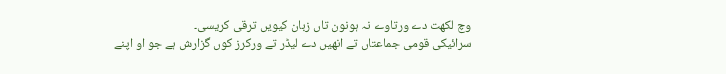وچ لکھت دے ورتاوے نہ ہونون تاں زبان کیویں ترقی کریسی۔
سرائیکی قومی جماعتاں تے انھیں دے لیڈر تے ورکرز کوں گزارش ہے جو او اپنے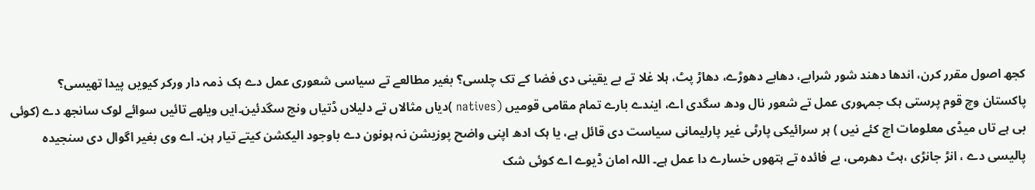کجھ اصول مقرر کرن، اندھا دھند شور شرابے، دھابے دھوڑے، دھاڑ پٹ، ہلا غلا تے بے یقینی دی فضا کے تک چلسی؟ بغیر مطالعے تے سیاسی شعوری عمل دے ہک ذمہ دار ورکر کیویں پیدا تھیسی؟
پاکستان وچ قوم پرستی ہک جمہوری عمل تے شعور نال ودھ سگدی اے، ایندے بارے تمام مقامی قومیں (natives )دیاں مثالاں تے دلیلاں ڈتیاں ونج سگدئین۔ایں ویلھے تائیں سوائے لوک سانجھ دے (کوئی بی ہے تاں میڈی معلومات اچ کئے نیں ) ہر سرائیکی پارٹی غیر پارلیمانی سیاست دی قائل ہے، یا ہک ادھ اپنی واضح پوزیشن نہ ہونون دے باوجود الیکشن کیتے تیار ہن۔ اے وی بغیر اگوال دی سنجیدہ پالیسی دے ، انڑ جانڑی ،ہٹ دھرمی، بے فائدہ تے ہتھوں خسارے دا عمل ہے۔ اللہ امان ڈیوے اے کوئی شک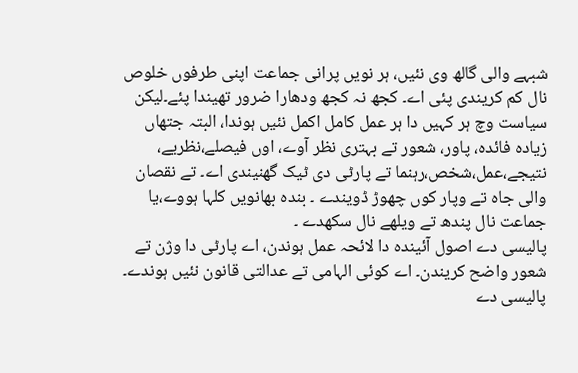شبہے والی گالھ وی نئیں، ہر نویں پرانی جماعت اپنی طرفوں خلوص نال کم کریندی پئی اے۔ کجھ نہ کجھ ودھارا ضرور تھیندا پئے۔لیکن سیاست وچ ہر کہیں دا ہر عمل کامل اکمل نئیں ہوندا، البتہ جتھاں زیادہ فائدہ، پاور، شعور تے بہتری نظر آوے، اوں فیصلے،نظریے، نتیجے،عمل،شخص،رہنما تے پارٹی دی ٹیک گھنیندی اے۔ تے نقصان والی جاہ تے وپار کوں چھوڑ ڈویندے ۔ بندہ بھانویں کلہا ہووے،یا جماعت نال پندھ تے ویلھے نال سکھدے ۔
پالیسی دے اصول آئیندہ دا لائحہ عمل ہوندن، اے پارٹی دا وژن تے شعور واضح کریندن۔ اے کوئی الہامی تے عدالتی قانون نئیں ہوندے۔ پالیسی دے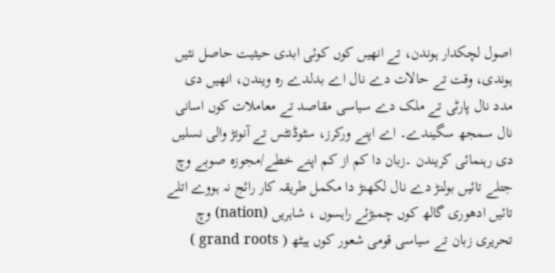اصول لچکدار ہوندن، تے انھیں کوں کوئی ابدی حیثیت حاصل نئیں ہوندی، وقت تے حالات دے نال اے بدلدے رہ ویندن، انھیں دی مدد نال پارٹی تے ملک دے سیاسی مقاصد تے معاملات کوں اسانی نال سمجھ سگیندے۔ اے اپنے ورکرز، سٹوڈنٹس تے آنونڑ والی نسلیں دی رہنمائی کریندن ۔زبان دا کم از کم اپنے خطے/مجوزہ صوبے وچ جتلے تائیں بولنڑ دے نال لکھنڑ دا مکمل طریقہ کار رائج نہ ہووے اتلے تائیں ادھوری گالھ کوں چمبڑئے راہسوں ، شاہریں (nation) وچ تحریری زبان تے سیاسی قومی شعور کوں ہیٹھ ( grand roots )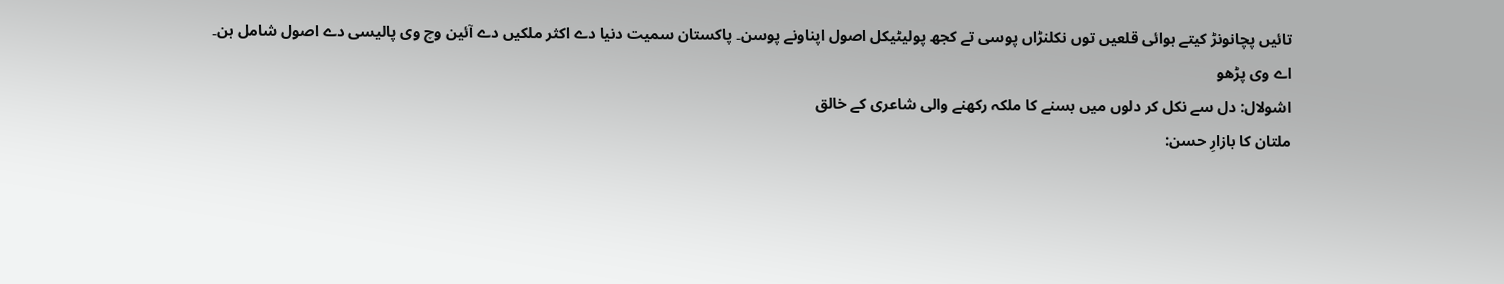تائیں پچانونڑ کیتے ہوائی قلعیں توں نکلنڑاں پوسی تے کجھ پولیٹیکل اصول اپناونے پوسن۔ پاکستان سمیت دنیا دے اکثر ملکیں دے آئین وچ وی پالیسی دے اصول شامل ہن۔
اے وی پڑھو
اشولال: دل سے نکل کر دلوں میں بسنے کا ملکہ رکھنے والی شاعری کے خالق
ملتان کا بازارِ حسن: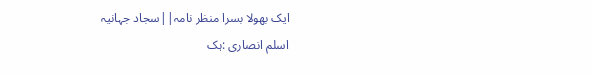ایک بھولا بسرا منظر نامہ||سجاد جہانیہ
اسلم انصاری :ہک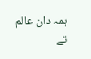ہمہ دان عالم تے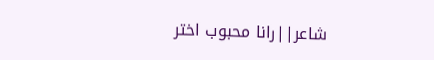شاعر||رانا محبوب اختر